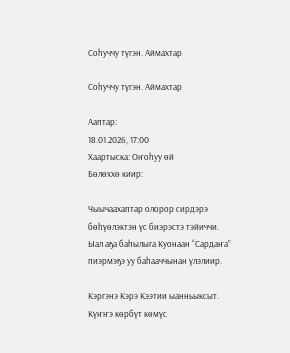Соһуччу түгэн. Аймахтар

Соһуччу түгэн. Аймахтар

Ааптар:
18.01.2026, 17:00
Хаартыска: Оҥоһуу өй
Бөлөххө киир:

Чыычаахаптар олорор сирдэрэ бөһүөлэктэн үс биэрэстэ тэйиччи. Ыал аҕа баһылыга Куонаан “Сардаҥа” пиэрмэҕэ уу баһааччынан үлэлиир.

Кэргэнэ Кэрэ Кээтии ыанньыксыт. Күҥҥэ көрбүт көмүс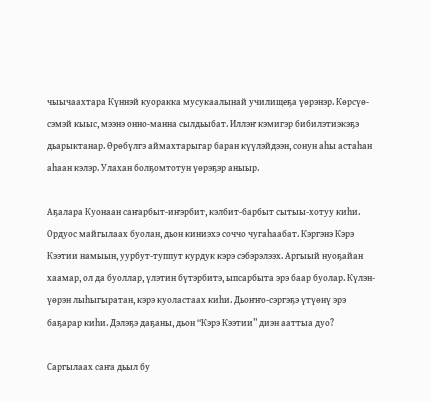чыычаахтара Күннэй куоракка мусукаалынай училищеҕа үөрэнэр. Көрсүө-сэмэй кыыс, мээнэ онно-манна сылдьыбат. Иллэҥ кэмигэр бибилэтиэкэҕэ дьарыктанар. Өрөбүлгэ аймахтарыгар баран күүлэйдээн, сонун аһы астаһан аһаан кэлэр. Улахан болҕомтотун үөрэҕэр аныыр.

Аҕалара Куонаан саҥарбыт-иҥэрбит, кэлбит-барбыт сытыы-хотуу киһи. Ордуос майгылаах буолан, дьон киниэхэ соччо чугаһаабат. Кэргэнэ Кэрэ Кээтии намыын, уурбут-туппут курдук кэрэ сэбэрэлээх. Аргыый нуоҕайан хаамар, ол да буоллар, үлэтин бүтэрбитэ, ыпсарбыта эрэ баар буолар. Күлэн-үөрэн лыһыгыратан, кэрэ куоластаах киһи. Дьоҥҥо-сэргэҕэ үтүөнү эрэ баҕарар киһи. Дэлэҕэ даҕаны, дьон “Кэрэ Кээтии” диэн ааттыа дуо?

Саргылаах саҥа дьыл бу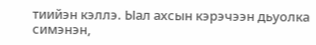тиийэн кэллэ. Ыал ахсын кэрэчээн дьуолка симэнэн,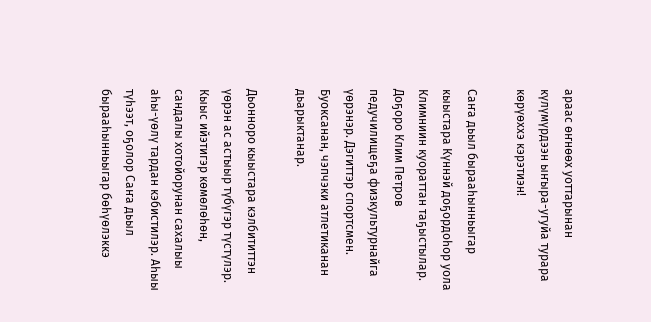араас өҥнөөх уоттарынан күлүмүрдээн ыҥыра-угуйа турара көрүөххэ кэрэтиэн!

Саҥа дьыл бырааһынньыгар кыыстара Күннэй доҕордоһор уола Климниин куораттан таҕыстылар. Доҕоро Клим Петров педучилищеҕа физкультурнайга үөрэнэр. Дэгиттэр спортсмен. Буоксанан, чэпчэки атлетиканан дьарыктанар.

Дьонноро кыыстара кэлбититтэн үөрэн ас астыыр түбүгэр түстүлэр. Кыыс ийэтигэр көмөлөһөн, сандалы хотойорунан сахалыы аһы-үөлү тардан кэбистилэр. Аһыы түһээт, оҕолор Саҥа дьыл бырааһынньыгар бөһүөлэккэ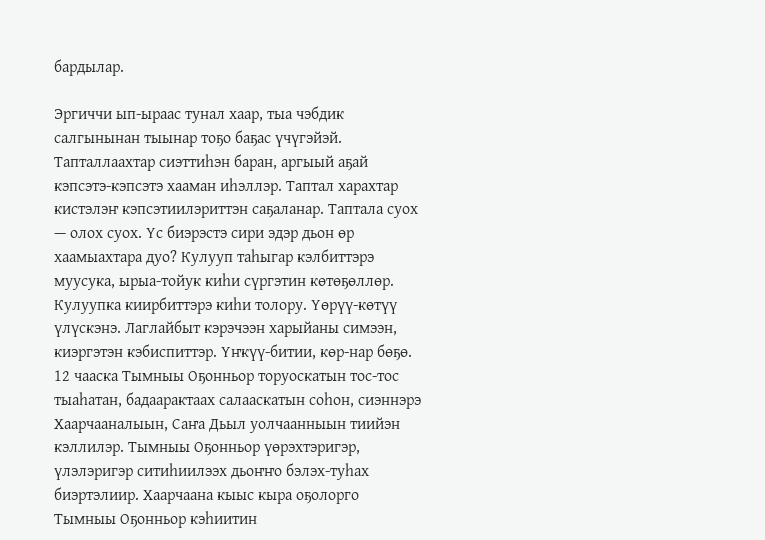бардылар.

Эргиччи ып-ыраас тунал хаар, тыа чэбдик салгынынан тыынар тоҕо баҕас үчүгэйэй. Тапталлаахтар сиэттиһэн баран, аргыый аҕай кэпсэтэ-кэпсэтэ хааман иһэллэр. Таптал харахтар кистэлэҥ кэпсэтиилэриттэн саҕаланар. Таптала суох — олох суох. Үс биэрэстэ сири эдэр дьон өр хаамыахтара дуо? Кулууп таһыгар кэлбиттэрэ муусука, ырыа-тойук киһи сүргэтин көтөҕөллөр. Кулуупка киирбиттэрэ киһи толору. Үөрүү-көтүү үлүскэнэ. Лаглайбыт кэрэчээн харыйаны симээн, киэргэтэн кэбиспиттэр. Үҥкүү-битии, көр-нар бөҕө. 12 чааска Тымныы Оҕонньор торуоскатын тос-тос тыаһатан, бадаарактаах салааскатын соһон, сиэннэрэ Хаарчааналыын, Саҥа Дьыл уолчаанныын тиийэн кэллилэр. Тымныы Оҕонньор үөрэхтэригэр, үлэлэригэр ситиһиилээх дьоҥҥо бэлэх-туһах биэртэлиир. Хаарчаана кыыс кыра оҕолорго Тымныы Оҕонньор кэһиитин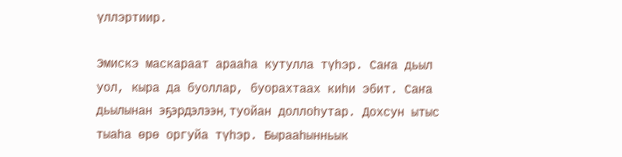үллэртиир.

Эмискэ маскараат арааһа кутулла түһэр. Саҥа дьыл уол, кыра да буоллар, буорахтаах киһи эбит. Саҥа дьылынан эҕэрдэлээн, туойан доллоһутар. Дохсун ытыс тыаһа өрө оргуйа түһэр. Бырааһынньык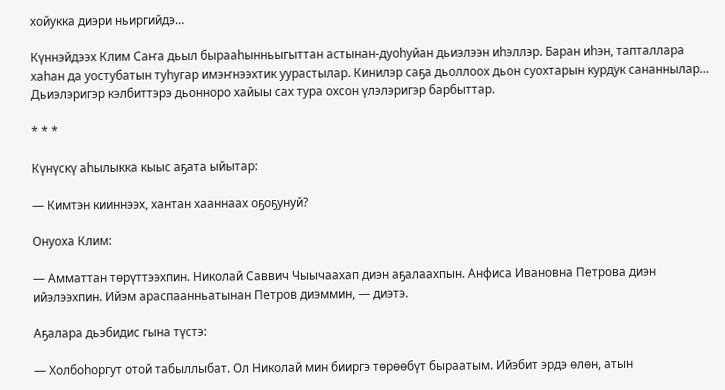хойукка диэри ньиргийдэ…

Күннэйдээх Клим Саҥа дьыл бырааһынньыгыттан астынан-дуоһуйан дьиэлээн иһэллэр. Баран иһэн, тапталлара хаһан да уостубатын туһугар имэҥнээхтик уурастылар. Кинилэр саҕа дьоллоох дьон суохтарын курдук сананнылар… Дьиэлэригэр кэлбиттэрэ дьонноро хайыы сах тура охсон үлэлэригэр барбыттар.

* * *

Күнүскү аһылыкка кыыс аҕата ыйытар:

— Кимтэн кииннээх, хантан хааннаах оҕоҕунуй?

Онуоха Клим:

— Амматтан төрүттээхпин. Николай Саввич Чыычаахап диэн аҕалаахпын. Анфиса Ивановна Петрова диэн ийэлээхпин. Ийэм араспаанньатынан Петров диэммин, — диэтэ.

Аҕалара дьэбидис гына түстэ:

— Холбоһоргут отой табыллыбат. Ол Николай мин бииргэ төрөөбүт быраатым. Ийэбит эрдэ өлөн, атын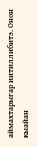аймахтарыгар иитиллибитэ. Онон кыайан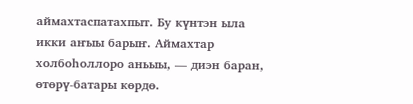аймахтаспатахпыт. Бу күнтэн ыла икки аҥыы барыҥ. Аймахтар холбоһоллоро аньыы, — диэн баран, өтөрү-батары көрдө.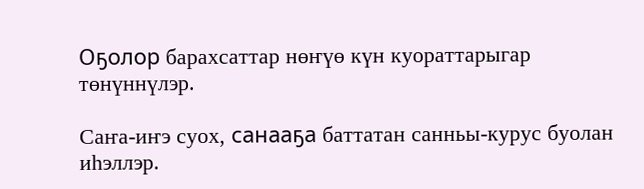Оҕолор барахсаттар нөҥүө күн куораттарыгар төнүннүлэр.

Саҥа-иҥэ суох, санааҕа баттатан санньы-курус буолан иһэллэр.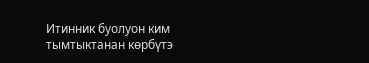Итинник буолуон ким тымтыктанан көрбүтэ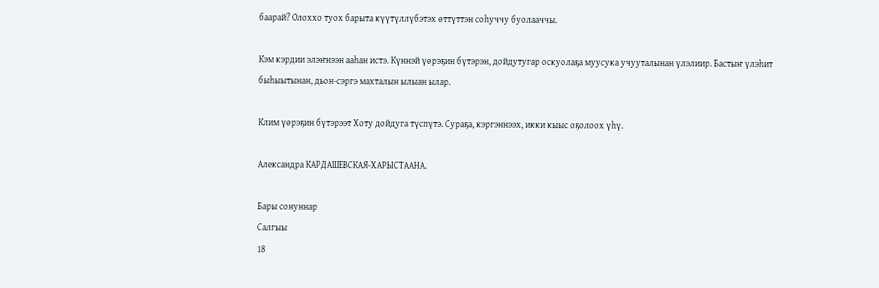баарай? Олоххо туох барыта күүтүллүбэтэх өттүттэн соһуччу буолааччы.

Кэм кэрдии элэҥнээн ааһан истэ. Күннэй үөрэҕин бүтэрэн, дойдутугар оскуолаҕа муусука учууталынан үлэлиир. Бастыҥ үлэһит быһыытынан, дьон-сэргэ махталын ылыан ылар.

Клим үөрэҕин бүтэрээт Хоту дойдуга түспүтэ. Сураҕа, кэргэннээх, икки кыыс оҕолоох үһү.

Александра КАРДАШЕВСКАЯ-ХАРЫСТААНА.

Бары сонуннар
Салгыы
18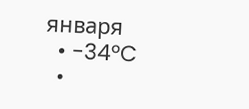января
  • -34°C
  •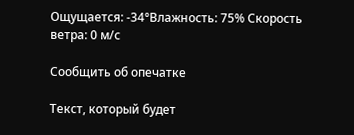Ощущается: -34°Влажность: 75% Скорость ветра: 0 м/с

Сообщить об опечатке

Текст, который будет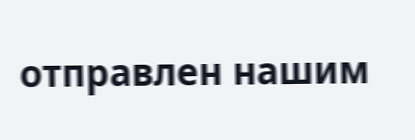отправлен нашим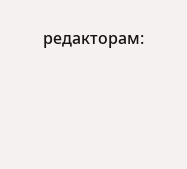редакторам: